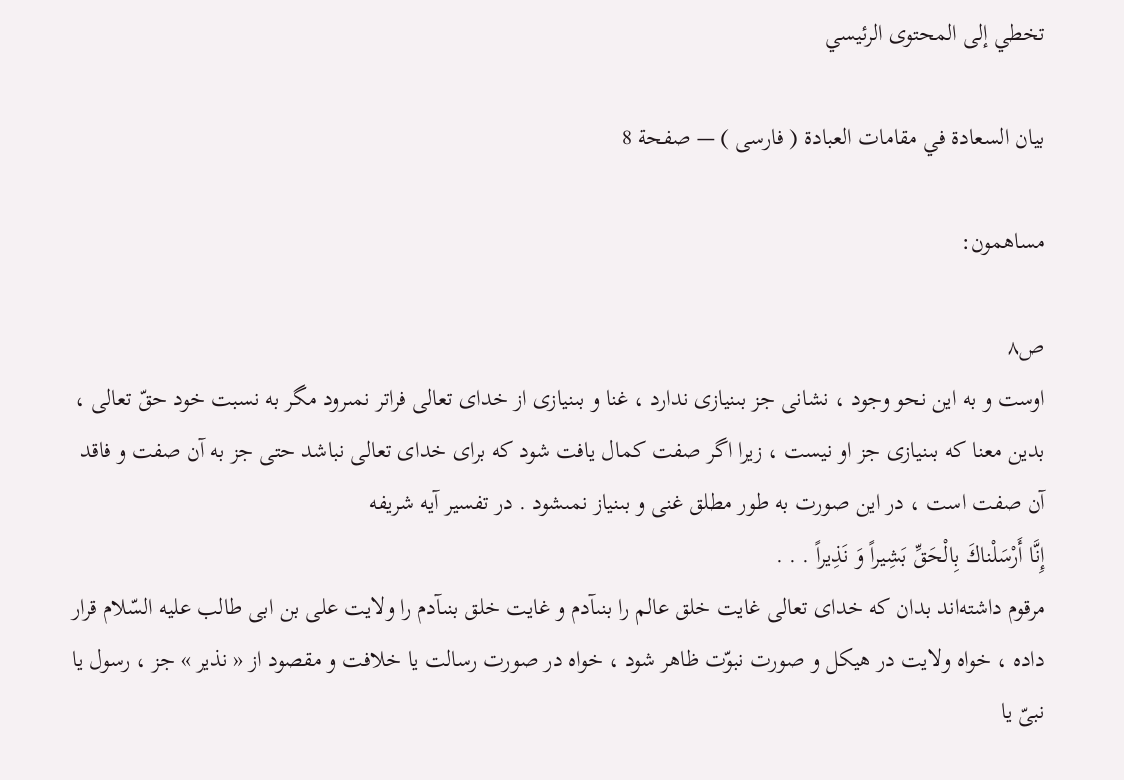تخطي إلى المحتوى الرئيسي

بيان السعادة في مقامات العبادة ( فارسى ) — صفحة 8

مساهمون:

ص٨
اوست و به اين نحو وجود ، نشانى جز بىنيازى ندارد ، غنا و بىنيازى از خداى تعالى فراتر نمىرود مگر به نسبت خود حقّ تعالى ، بدين معنا كه بىنيازى جز او نيست ، زيرا اگر صفت كمال يافت شود كه براى خداى تعالى نباشد حتى جز به آن صفت و فاقد آن صفت است ، در اين صورت به طور مطلق غنى و بىنياز نمىشود . در تفسير آيه شريفه
إِنَّا أَرْسَلْناكَ بِالْحَقِّ بَشِيراً وَ نَذِيراً . . .
مرقوم داشته‌اند بدان كه خداى تعالى غايت خلق عالم را بنىآدم و غايت خلق بنىآدم را ولايت على بن ابى طالب عليه السّلام قرار داده ، خواه ولايت در هيكل و صورت نبوّت ظاهر شود ، خواه در صورت رسالت يا خلافت و مقصود از « نذير » جز ، رسول يا نبىّ يا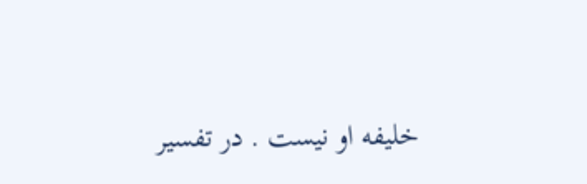خليفه او نيست . در تفسير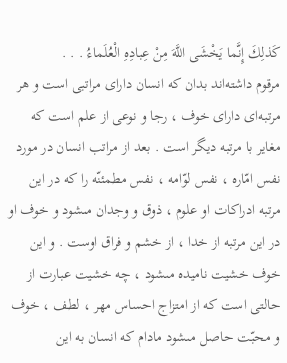كَذلِكَ إِنَّما يَخْشَى اللَّهَ مِنْ عِبادِهِ الْعُلَماءُ . . .
مرقوم داشته‌اند بدان كه انسان داراى مراتبى است و هر مرتبه‌اى داراى خوف ، رجا و نوعى از علم است كه مغاير با مرتبه ديگر است . بعد از مراتب انسان در مورد نفس امّاره ، نفس لوّامه ، نفس مطمئنّه را كه در اين مرتبه ادراكات او علوم ، ذوق و وجدان مىشود و خوف او در اين مرتبه از خدا ، از خشم و فراق اوست . و اين خوف خشيت ناميده مىشود ، چه خشيت عبارت از حالتى است كه از امتزاج احساس مهر ، لطف ، خوف و محبّت حاصل مىشود مادام كه انسان به اين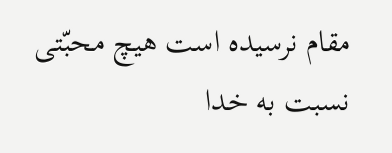مقام نرسيده است هيچ محبّتى نسبت به خدا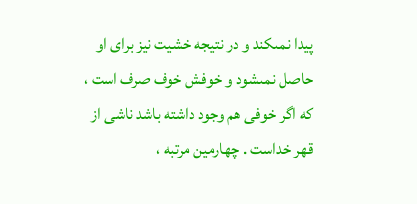پيدا نمىكند و در نتيجه خشيت نيز براى او حاصل نمىشود و خوفش خوف صرف است ، كه اگر خوفى هم وجود داشته باشد ناشى از قهر خداست . چهارمين مرتبه ،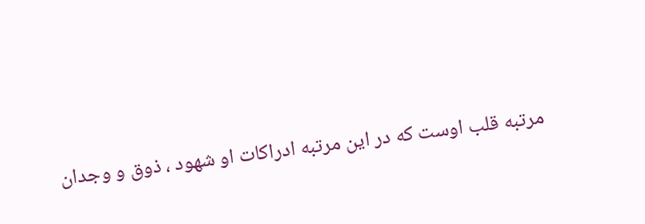مرتبه قلب اوست كه در اين مرتبه ادراكات او شهود ، ذوق و وجدان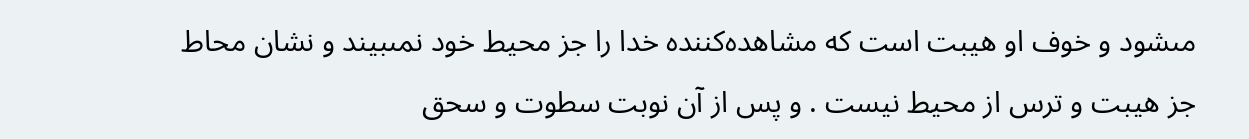مىشود و خوف او هيبت است كه مشاهده‌كننده خدا را جز محيط خود نمىبيند و نشان محاط جز هيبت و ترس از محيط نيست . و پس از آن نوبت سطوت و سحق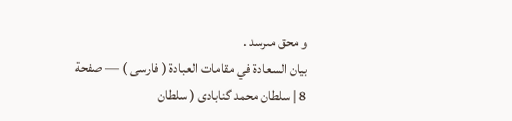و محق مىرسد .
بيان السعادة في مقامات العبادة ( فارسى ) — صفحة 8 | سلطان محمد گنابادى ( سلطان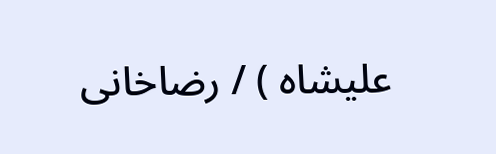عليشاه ) / رضاخانى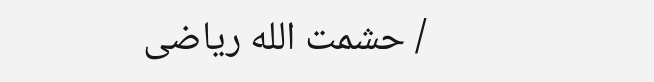/ حشمت الله رياضى